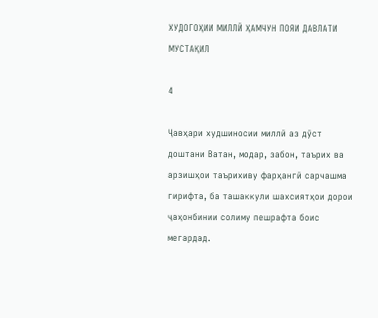ХУДОГОҲИИ МИЛЛӢ ҲАМЧУН ПОЯИ ДАВЛАТИ МУСТАҚИЛ

4

Ҷавҳари худшиносии миллӣ аз дӯст доштани Ватан, модар, забон, таърих ва арзишҳои таърихиву фарҳангӣ сарчашма гирифта, ба ташаккули шахсиятҳои дорои ҷаҳонбинии солиму пешрафта боис мегардад.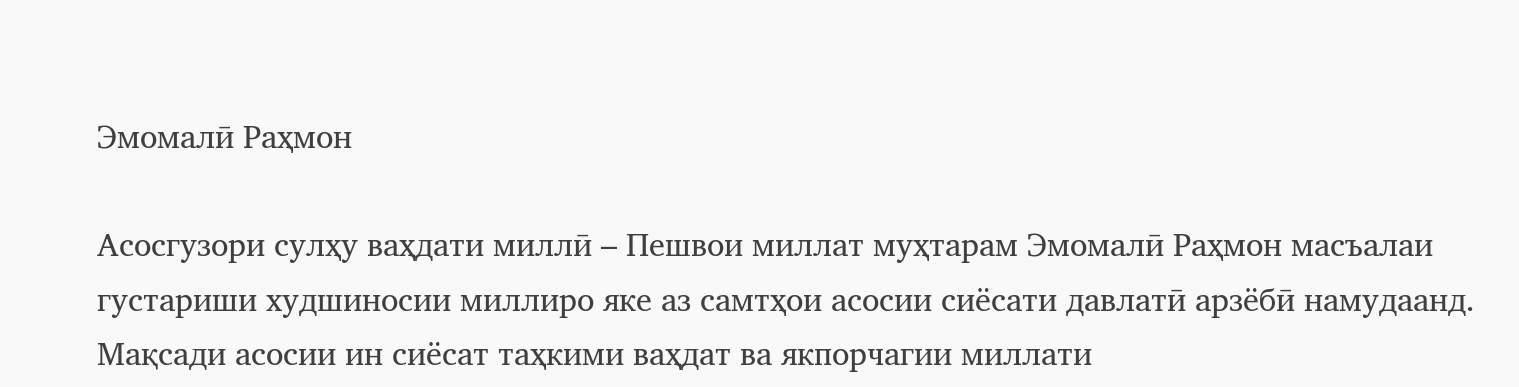Эмомалӣ Раҳмон

Асосгузори сулҳу ваҳдати миллӣ – Пешвои миллат муҳтарам Эмомалӣ Раҳмон масъалаи густариши худшиносии миллиро яке аз самтҳои асосии сиёсати давлатӣ арзёбӣ намудаанд. Мақсади асосии ин сиёсат таҳкими ваҳдат ва якпорчагии миллати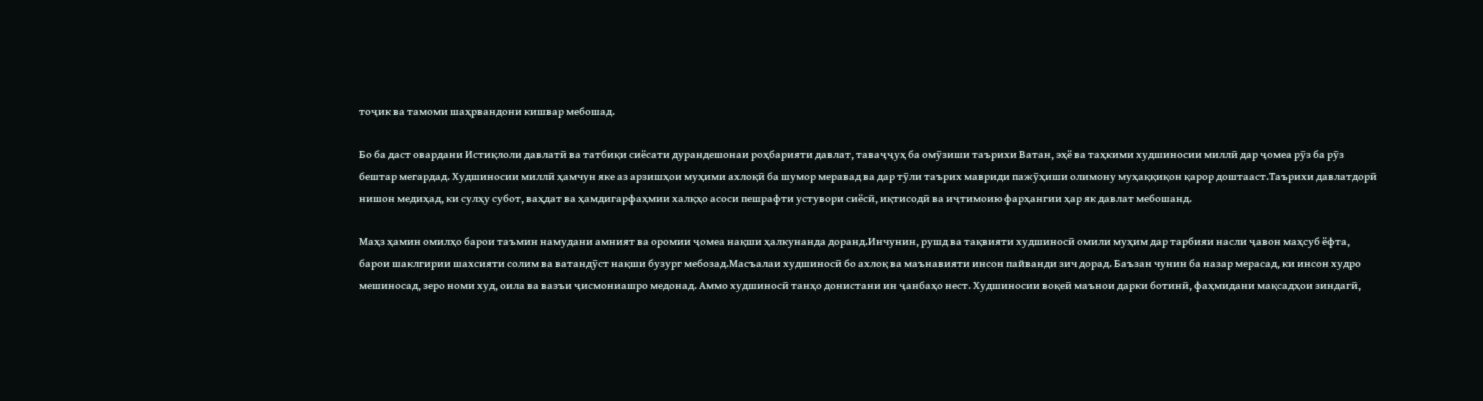тоҷик ва тамоми шаҳрвандони кишвар мебошад.

Бо ба даст овардани Истиқлоли давлатӣ ва татбиқи сиёсати дурандешонаи роҳбарияти давлат, таваҷҷуҳ ба омӯзиши таърихи Ватан, эҳё ва таҳкими худшиносии миллӣ дар ҷомеа рӯз ба рӯз бештар мегардад. Худшиносии миллӣ ҳамчун яке аз арзишҳои муҳими ахлоқӣ ба шумор меравад ва дар тӯли таърих мавриди пажӯҳиши олимону муҳаққиқон қарор доштааст.Таърихи давлатдорӣ нишон медиҳад, ки сулҳу субот, ваҳдат ва ҳамдигарфаҳмии халқҳо асоси пешрафти устувори сиёсӣ, иқтисодӣ ва иҷтимоию фарҳангии ҳар як давлат мебошанд.

Маҳз ҳамин омилҳо барои таъмин намудани амният ва оромии ҷомеа нақши ҳалкунанда доранд.Инчунин, рушд ва тақвияти худшиносӣ омили муҳим дар тарбияи насли ҷавон маҳсуб ёфта, барои шаклгирии шахсияти солим ва ватандӯст нақши бузург мебозад.Масъалаи худшиносӣ бо ахлоқ ва маънавияти инсон пайванди зич дорад. Баъзан чунин ба назар мерасад, ки инсон худро мешиносад, зеро номи худ, оила ва вазъи ҷисмониашро медонад. Аммо худшиносӣ танҳо донистани ин ҷанбаҳо нест. Худшиносии воқеӣ маънои дарки ботинӣ, фаҳмидани мақсадҳои зиндагӣ,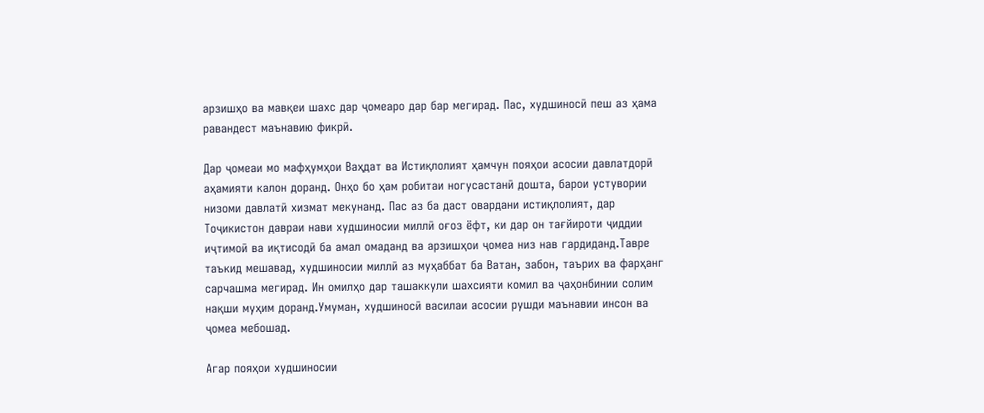арзишҳо ва мавқеи шахс дар ҷомеаро дар бар мегирад. Пас, худшиносӣ пеш аз ҳама равандест маънавию фикрӣ.

Дар ҷомеаи мо мафҳумҳои Ваҳдат ва Истиқлолият ҳамчун пояҳои асосии давлатдорӣ аҳамияти калон доранд. Онҳо бо ҳам робитаи ногусастанӣ дошта, барои устувории низоми давлатӣ хизмат мекунанд. Пас аз ба даст овардани истиқлолият, дар Тоҷикистон давраи нави худшиносии миллӣ оғоз ёфт, ки дар он тағйироти ҷиддии иҷтимоӣ ва иқтисодӣ ба амал омаданд ва арзишҳои ҷомеа низ нав гардиданд.Тавре таъкид мешавад, худшиносии миллӣ аз муҳаббат ба Ватан, забон, таърих ва фарҳанг сарчашма мегирад. Ин омилҳо дар ташаккули шахсияти комил ва ҷаҳонбинии солим нақши муҳим доранд.Умуман, худшиносӣ василаи асосии рушди маънавии инсон ва ҷомеа мебошад.

Агар пояҳои худшиносии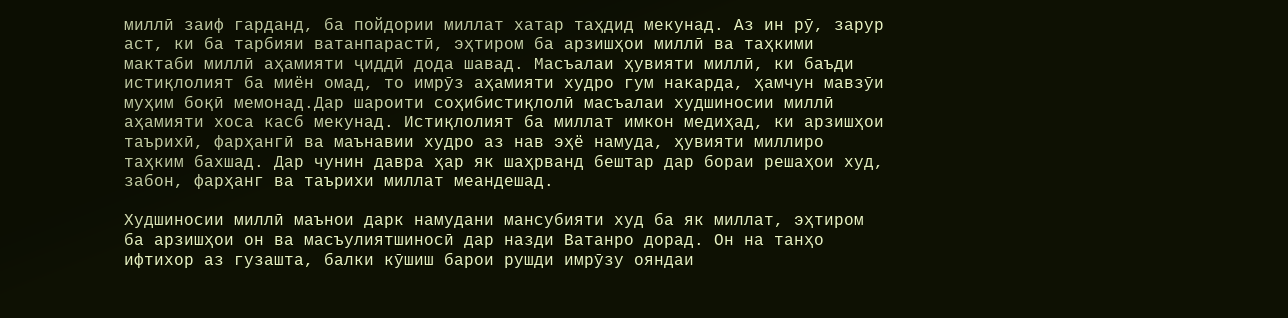миллӣ заиф гарданд, ба пойдории миллат хатар таҳдид мекунад. Аз ин рӯ, зарур аст, ки ба тарбияи ватанпарастӣ, эҳтиром ба арзишҳои миллӣ ва таҳкими мактаби миллӣ аҳамияти ҷиддӣ дода шавад. Масъалаи ҳувияти миллӣ, ки баъди истиқлолият ба миён омад, то имрӯз аҳамияти худро гум накарда, ҳамчун мавзӯи муҳим боқӣ мемонад.Дар шароити соҳибистиқлолӣ масъалаи худшиносии миллӣ аҳамияти хоса касб мекунад. Истиқлолият ба миллат имкон медиҳад, ки арзишҳои таърихӣ, фарҳангӣ ва маънавии худро аз нав эҳё намуда, ҳувияти миллиро таҳким бахшад. Дар чунин давра ҳар як шаҳрванд бештар дар бораи решаҳои худ, забон, фарҳанг ва таърихи миллат меандешад.

Худшиносии миллӣ маънои дарк намудани мансубияти худ ба як миллат, эҳтиром ба арзишҳои он ва масъулиятшиносӣ дар назди Ватанро дорад. Он на танҳо ифтихор аз гузашта, балки кӯшиш барои рушди имрӯзу ояндаи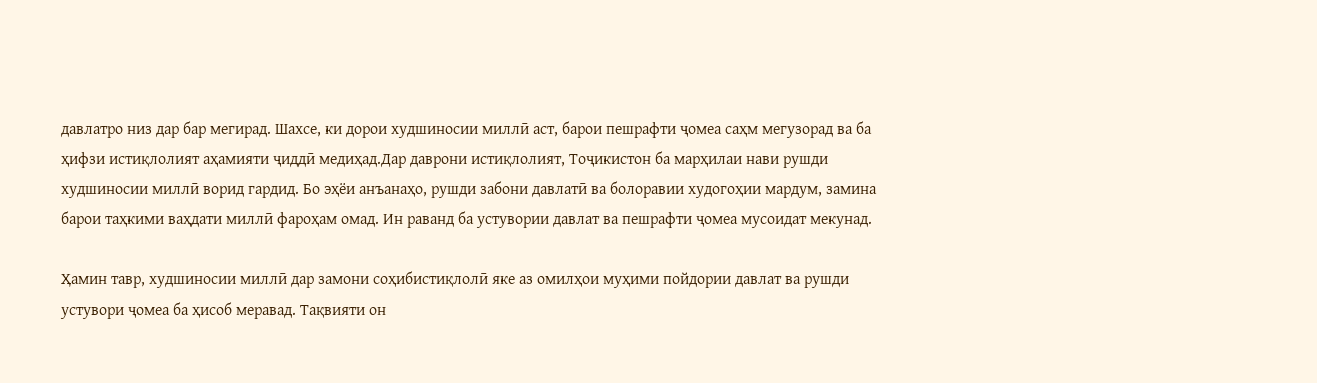давлатро низ дар бар мегирад. Шахсе, ки дорои худшиносии миллӣ аст, барои пешрафти ҷомеа саҳм мегузорад ва ба ҳифзи истиқлолият аҳамияти ҷиддӣ медиҳад.Дар даврони истиқлолият, Тоҷикистон ба марҳилаи нави рушди худшиносии миллӣ ворид гардид. Бо эҳёи анъанаҳо, рушди забони давлатӣ ва болоравии худогоҳии мардум, замина барои таҳкими ваҳдати миллӣ фароҳам омад. Ин раванд ба устувории давлат ва пешрафти ҷомеа мусоидат мекунад.

Ҳамин тавр, худшиносии миллӣ дар замони соҳибистиқлолӣ яке аз омилҳои муҳими пойдории давлат ва рушди устувори ҷомеа ба ҳисоб меравад. Тақвияти он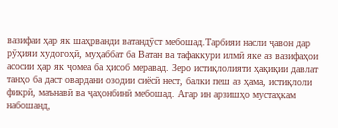вазифаи ҳар як шаҳрванди ватандӯст мебошад.Тарбияи насли ҷавон дар рӯҳияи худогоҳӣ, муҳаббат ба Ватан ва тафаккури илмӣ яке аз вазифаҳои асосии ҳар як ҷомеа ба ҳисоб меравад. Зеро истиқлолияти ҳақиқии давлат танҳо ба даст овардани озодии сиёсӣ нест, балки пеш аз ҳама, истиқлоли фикрӣ, маънавӣ ва ҷаҳонбинӣ мебошад. Агар ин арзишҳо мустаҳкам набошанд,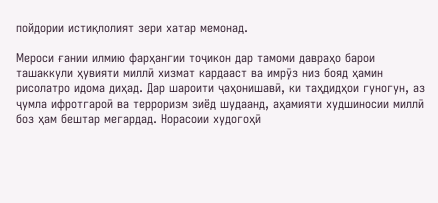пойдории истиқлолият зери хатар мемонад.

Мероси ғании илмию фарҳангии тоҷикон дар тамоми давраҳо барои ташаккули ҳувияти миллӣ хизмат кардааст ва имрӯз низ бояд ҳамин рисолатро идома диҳад. Дар шароити ҷаҳонишавӣ, ки таҳдидҳои гуногун, аз ҷумла ифротгароӣ ва терроризм зиёд шудаанд, аҳамияти худшиносии миллӣ боз ҳам бештар мегардад. Норасоии худогоҳӣ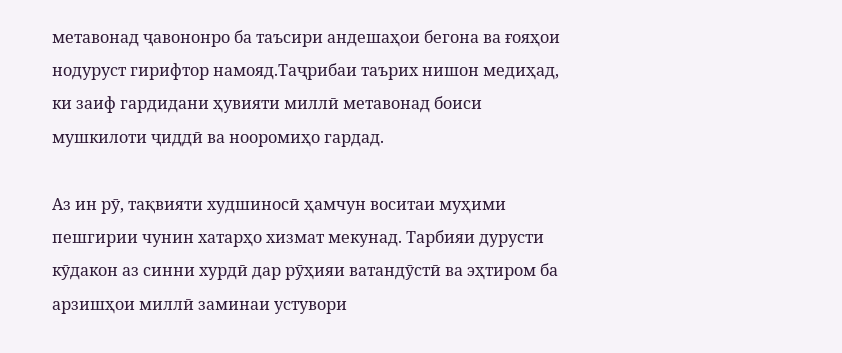метавонад ҷавононро ба таъсири андешаҳои бегона ва ғояҳои нодуруст гирифтор намояд.Таҷрибаи таърих нишон медиҳад, ки заиф гардидани ҳувияти миллӣ метавонад боиси мушкилоти ҷиддӣ ва нооромиҳо гардад.

Аз ин рӯ, тақвияти худшиносӣ ҳамчун воситаи муҳими пешгирии чунин хатарҳо хизмат мекунад. Тарбияи дурусти кӯдакон аз синни хурдӣ дар рӯҳияи ватандӯстӣ ва эҳтиром ба арзишҳои миллӣ заминаи устувори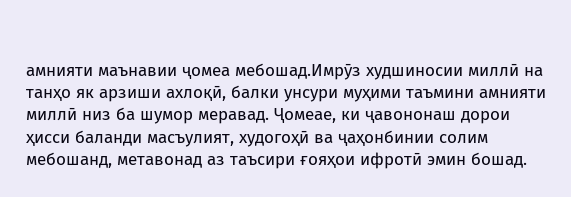амнияти маънавии ҷомеа мебошад.Имрӯз худшиносии миллӣ на танҳо як арзиши ахлоқӣ, балки унсури муҳими таъмини амнияти миллӣ низ ба шумор меравад. Ҷомеае, ки ҷавононаш дорои ҳисси баланди масъулият, худогоҳӣ ва ҷаҳонбинии солим мебошанд, метавонад аз таъсири ғояҳои ифротӣ эмин бошад.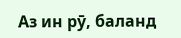Аз ин рӯ, баланд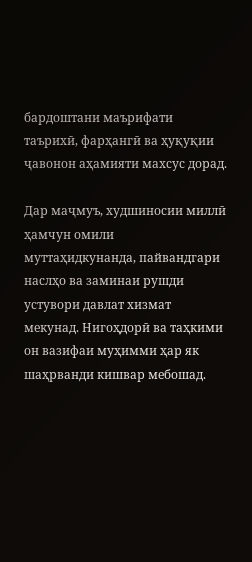бардоштани маърифати таърихӣ, фарҳангӣ ва ҳуқуқии ҷавонон аҳамияти махсус дорад.

Дар маҷмуъ, худшиносии миллӣ ҳамчун омили муттаҳидкунанда, пайвандгари наслҳо ва заминаи рушди устувори давлат хизмат мекунад. Нигоҳдорӣ ва таҳкими он вазифаи муҳимми ҳар як шаҳрванди кишвар мебошад.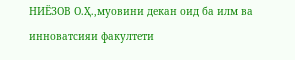НИЁЗОВ О.Ҳ.,муовини декан оид ба илм ва инноватсияи факултети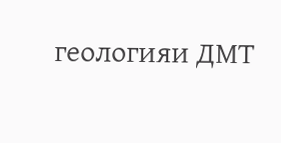геологияи ДМТ